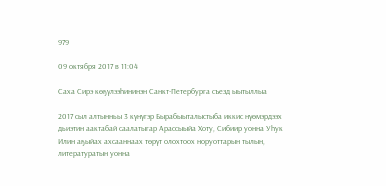979

09 октября 2017 в 11:04

Саха Сирэ көҕүлээһининэн Санкт-Петербурга съезд ыытыллыа

2017 сыл алтынньы 3 күнүгэр Бырабыыталыстыба иккис нүөмэрдээх дьиэтин аактабай саалатыгар Арассыыйа Хоту, Сибиир уонна Уһук Илин аҕыйах ахсааннаах төрүт олохтоох норуоттарын тылын, литературатын уонна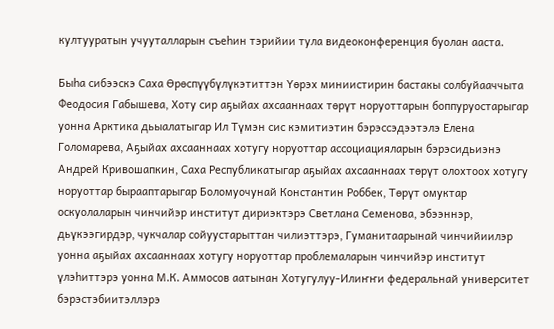култууратын учууталларын съеһин тэрийии тула видеоконференция буолан ааста.

Быһа сибээскэ Саха Өрөспүүбүлүкэтиттэн Үөрэх миниистирин бастакы солбуйааччыта Феодосия Габышева, Хоту сир аҕыйах ахсааннаах төрүт норуоттарын боппуруостарыгар уонна Арктика дьыалатыгар Ил Түмэн сис кэмитиэтин бэрэссэдээтэлэ Елена Голомарева, Аҕыйах ахсааннаах хотугу норуоттар ассоциацияларын бэрэсидьиэнэ Андрей Кривошапкин, Саха Республикатыгар аҕыйах ахсааннаах төрүт олохтоох хотугу норуоттар бырааптарыгар Боломуочунай Константин Роббек, Төрүт омуктар оскуолаларын чинчийэр институт дириэктэрэ Светлана Семенова, эбээннэр, дьүкээгирдэр, чукчалар сойуустарыттан чилиэттэрэ, Гуманитаарынай чинчийиилэр уонна аҕыйах ахсааннаах хотугу норуоттар проблемаларын чинчийэр институт үлэһиттэрэ уонна М.К. Аммосов аатынан Хотугулуу-Илиҥҥи федеральнай университет бэрэстэбиитэллэрэ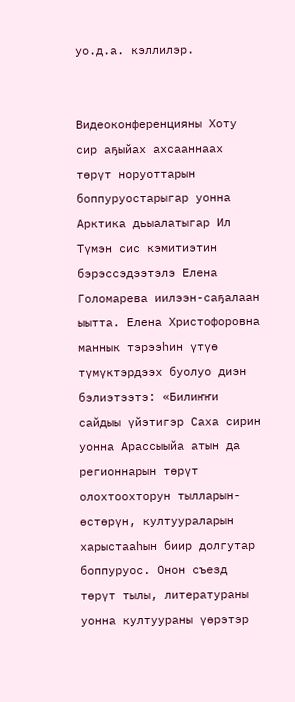уо.д.а. кэллилэр.


Видеоконференцияны Хоту сир аҕыйах ахсааннаах төрүт норуоттарын боппуруостарыгар уонна Арктика дьыалатыгар Ил Түмэн сис кэмитиэтин бэрэссэдээтэлэ Елена Голомарева иилээн-саҕалаан ыытта. Елена Христофоровна маннык тэрээһин үтүө түмүктэрдээх буолуо диэн бэлиэтээтэ: «Билиҥҥи сайдыы үйэтигэр Саха сирин уонна Арассыыйа атын да регионнарын төрүт олохтоохторун тылларын-өстөрүн, култуураларын харыстааһын биир долгутар боппуруос. Онон съезд төрүт тылы, литератураны уонна култуураны үөрэтэр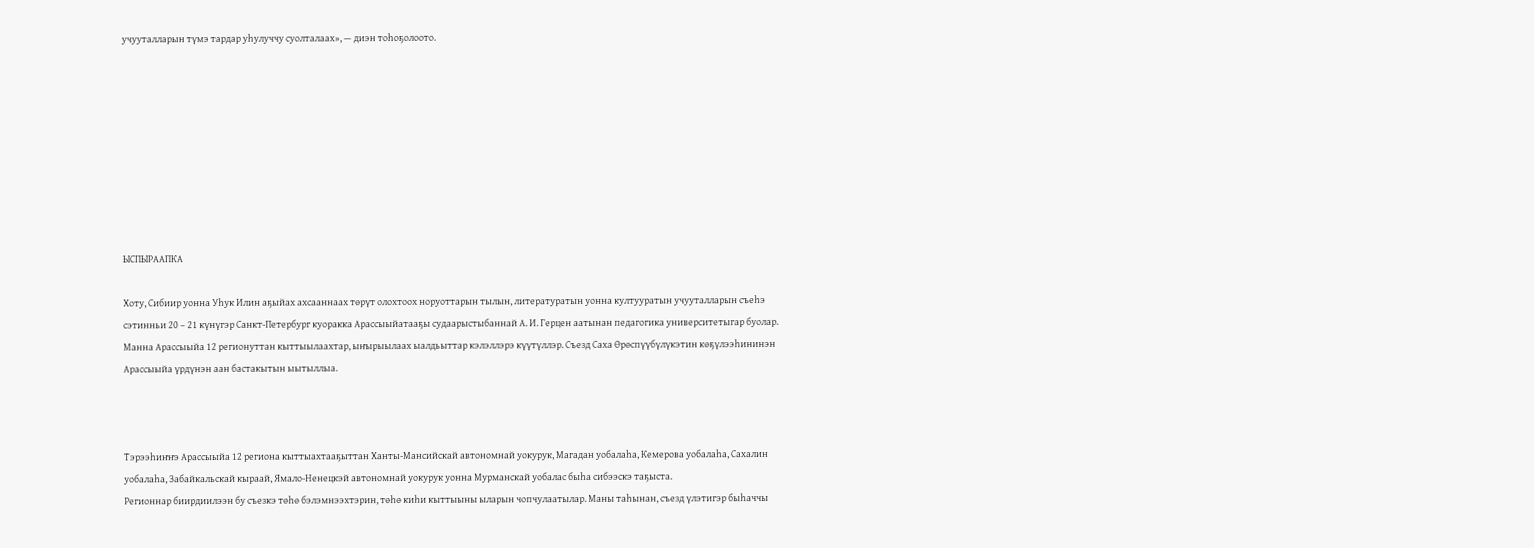учууталларын түмэ тардар уһулуччу суолталаах», — диэн тоһоҕолоото.









ЫСПЫРААПКА

Хоту, Сибиир уонна Уһук Илин аҕыйах ахсааннаах төрүт олохтоох норуоттарын тылын, литературатын уонна култууратын учууталларын съеһэ сэтинньи 20 – 21 күнүгэр Санкт-Петербург куоракка Арассыыйатааҕы судаарыстыбаннай А. И. Герцен аатынан педагогика университетыгар буолар. Манна Арассыыйа 12 регионуттан кыттыылаахтар, ыҥырыылаах ыалдьыттар кэлэллэрэ күүтүллэр. Съезд Саха Өрөспүүбүлүкэтин көҕүлээһининэн Арассыыйа үрдүнэн аан бастакытын ыытыллыа.



Тэрээһиҥҥэ Арассыыйа 12 региона кыттыахтааҕыттан Ханты-Мансийскай автономнай уокурук, Магадан уобалаһа, Кемерова уобалаһа, Сахалин уобалаһа, Забайкальскай кыраай, Ямало-Ненецкэй автономнай уокурук уонна Мурманскай уобалас быһа сибээскэ таҕыста.
Регионнар биирдиилээн бу съезкэ төһө бэлэмнээхтэрин, төһө киһи кыттыыны ыларын чопчулаатылар. Маны таһынан, съезд үлэтигэр быһаччы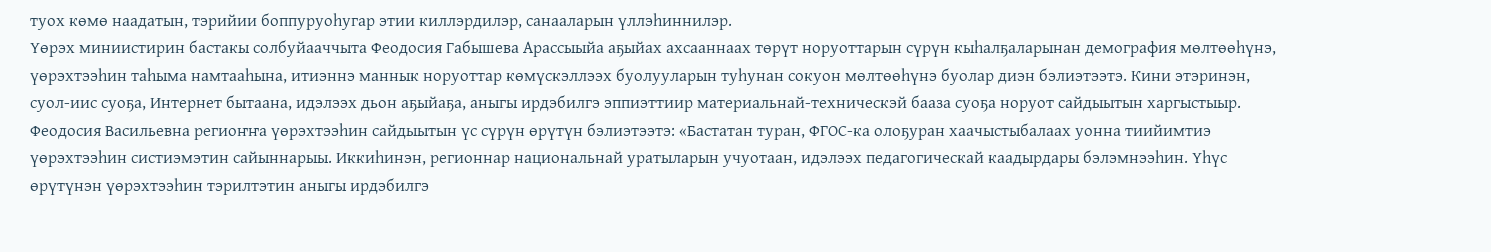туох көмө наадатын, тэрийии боппуруоһугар этии киллэрдилэр, санааларын үллэһиннилэр.
Үөрэх миниистирин бастакы солбуйааччыта Феодосия Габышева Арассыыйа аҕыйах ахсааннаах төрүт норуоттарын сүрүн кыһалҕаларынан демография мөлтөөһүнэ, үөрэхтээһин таһыма намтааһына, итиэннэ маннык норуоттар көмүскэллээх буолууларын туһунан сокуон мөлтөөһүнэ буолар диэн бэлиэтээтэ. Кини этэринэн, суол-иис суоҕа, Интернет бытаана, идэлээх дьон аҕыйаҕа, аныгы ирдэбилгэ эппиэттиир материальнай-техническэй бааза суоҕа норуот сайдыытын харгыстыыр. Феодосия Васильевна региоҥҥа үөрэхтээһин сайдыытын үс сүрүн өрүтүн бэлиэтээтэ: «Бастатан туран, ФГОС-ка олоҕуран хаачыстыбалаах уонна тиийимтиэ үөрэхтээһин систиэмэтин сайыннарыы. Иккиһинэн, регионнар национальнай уратыларын учуотаан, идэлээх педагогическай каадырдары бэлэмнээһин. Үһүс өрүтүнэн үөрэхтээһин тэрилтэтин аныгы ирдэбилгэ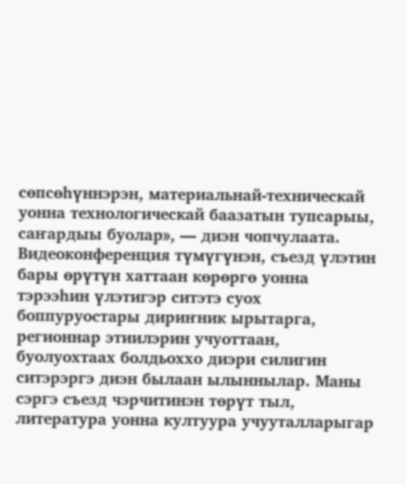сөпсөһүннэрэн, материальнай-техническай уонна технологическай баазатын тупсарыы, саҥардыы буолар», — диэн чопчулаата.
Видеоконференция түмүгүнэн, съезд үлэтин бары өрүтүн хаттаан көрөргө уонна тэрээһин үлэтигэр ситэтэ суох боппуруостары дириҥник ырытарга, регионнар этиилэрин учуоттаан, буолуохтаах болдьоххо диэри силигин ситэрэргэ диэн былаан ылыннылар. Маны сэргэ съезд чэрчитинэн төрүт тыл, литература уонна култуура учууталларыгар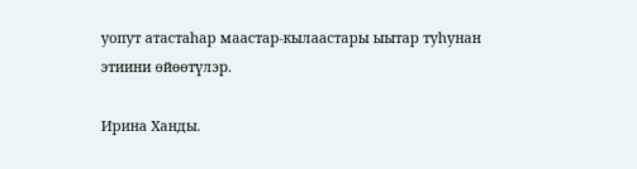уопут атастаһар маастар-кылаастары ыытар туһунан этиини өйөөтүлэр.

Ирина Ханды.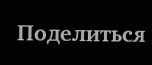Поделиться